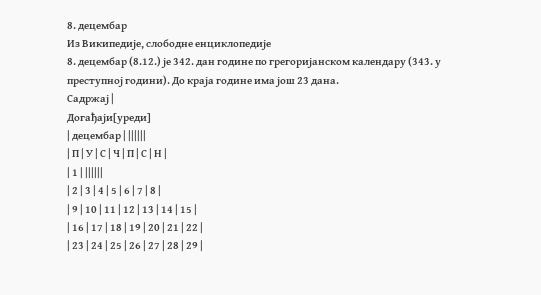8. децембар
Из Википедије, слободне енциклопедије
8. децембар (8.12.) је 342. дан године по грегоријанском календару (343. у преступној години). До краја године има још 23 дана.
Садржај |
Догађаји[уреди]
| децембар | ||||||
| П | У | С | Ч | П | С | Н |
| 1 | ||||||
| 2 | 3 | 4 | 5 | 6 | 7 | 8 |
| 9 | 10 | 11 | 12 | 13 | 14 | 15 |
| 16 | 17 | 18 | 19 | 20 | 21 | 22 |
| 23 | 24 | 25 | 26 | 27 | 28 | 29 |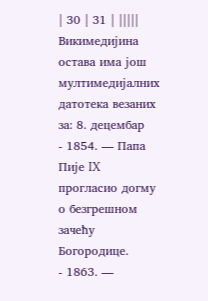| 30 | 31 | |||||
Викимедијина остава има још мултимедијалних датотека везаних за: 8. децембар
- 1854. — Папа Пије IX прогласио догму о безгрешном зачећу Богородице.
- 1863. —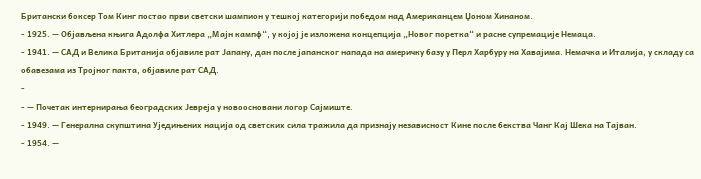Британски боксер Том Кинг постао први светски шампион у тешкој категорији победом над Американцем Џоном Хинаном.
- 1925. — Објављена књига Адолфа Хитлера „Мајн кампф“, у којој је изложена концепција „Новог поретка“ и расне супремације Немаца.
- 1941. — САД и Велика Британија објавиле рат Јапану, дан после јапанског напада на америчку базу у Перл Харбуру на Хавајима. Немачка и Италија, у складу са обавезама из Тројног пакта, објавиле рат САД.
-
- — Почетак интернирања београдских Јевреја у новоосновани логор Сајмиште.
- 1949. — Генерална скупштина Уједињених нација од светских сила тражила да признају независност Кине после бекства Чанг Кај Шека на Тајван.
- 1954. —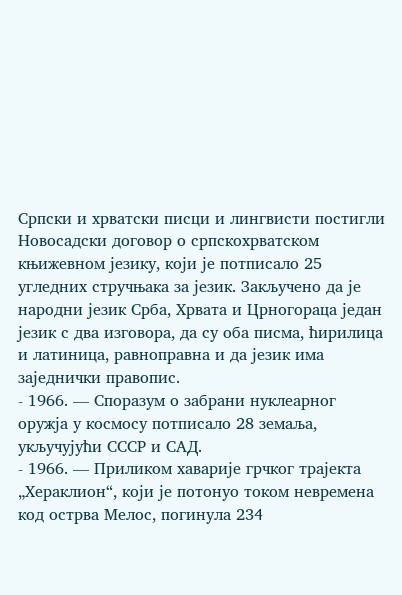Српски и хрватски писци и лингвисти постигли Новосадски договор о српскохрватском књижевном језику, који је потписало 25 угледних стручњака за језик. Закључено да је народни језик Срба, Хрвата и Црногораца један језик с два изговора, да су оба писма, ћирилица и латиница, равноправна и да језик има заједнички правопис.
- 1966. — Споразум о забрани нуклеарног оружја у космосу потписало 28 земаља, укључујући СССР и САД.
- 1966. — Приликом хаварије грчког трајекта „Хераклион“, који је потонуо током невремена код острва Мелос, погинула 234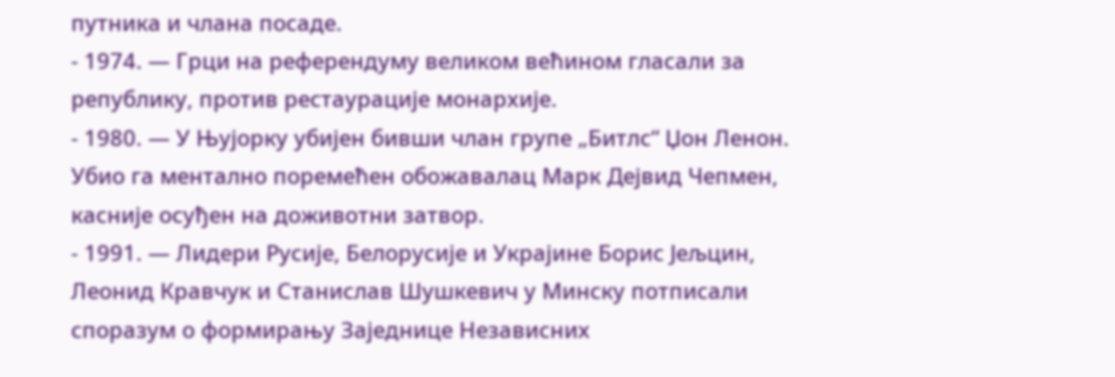путника и члана посаде.
- 1974. — Грци на референдуму великом већином гласали за републику, против рестаурације монархије.
- 1980. — У Њујорку убијен бивши члан групе „Битлс“ Џон Ленон. Убио га ментално поремећен обожавалац Марк Дејвид Чепмен, касније осуђен на доживотни затвор.
- 1991. — Лидери Русије, Белорусије и Украјине Борис Јељцин, Леонид Кравчук и Станислав Шушкевич у Минску потписали споразум о формирању Заједнице Независних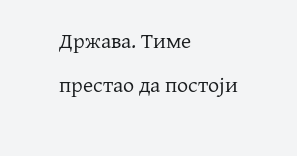Држава. Тиме престао да постоји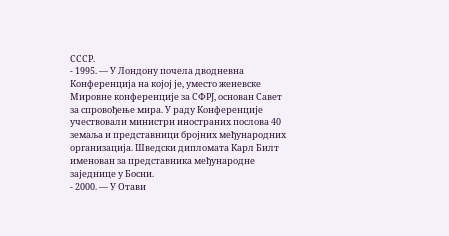СССР.
- 1995. — У Лондону почела дводневна Конференција на којој је, уместо женевске Мировне конференције за СФРЈ, основан Савет за спровођење мира. У раду Конференције учествовали министри иностраних послова 40 земаља и представници бројних међународних организација. Шведски дипломата Карл Билт именован за представника међународне заједнице у Босни.
- 2000. — У Отави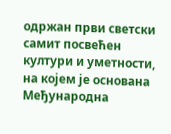одржан први светски самит посвећен култури и уметности, на којем је основана Међународна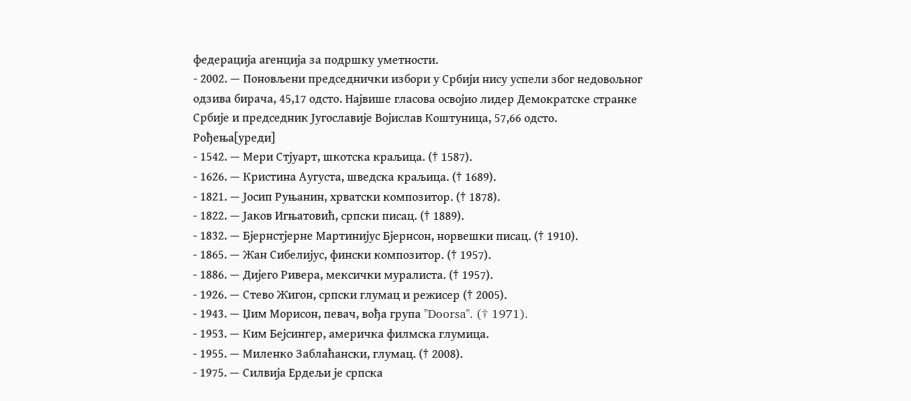федерација агенција за подршку уметности.
- 2002. — Поновљени председнички избори у Србији нису успели због недовољног одзива бирача, 45,17 одсто. Највише гласова освојио лидер Демократске странке Србије и председник Југославије Војислав Коштуница, 57,66 одсто.
Рођења[уреди]
- 1542. — Мери Стјуарт, шкотска краљица. († 1587).
- 1626. — Кристина Аугуста, шведска краљица. († 1689).
- 1821. — Јосип Руњанин, хрватски композитор. († 1878).
- 1822. — Јаков Игњатовић, српски писац. († 1889).
- 1832. — Бјернстјерне Мартинијус Бјернсон, норвешки писац. († 1910).
- 1865. — Жан Сибелијус, фински композитор. († 1957).
- 1886. — Дијего Ривера, мексички муралиста. († 1957).
- 1926. — Стево Жигон, српски глумац и режисер († 2005).
- 1943. — Џим Морисон, певач, вођа група "Doorsa". († 1971).
- 1953. — Ким Бејсингер, америчка филмска глумица.
- 1955. — Миленко Заблаћански, глумац. († 2008).
- 1975. — Силвија Ердељи је српска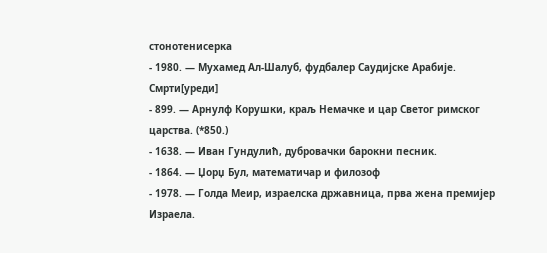стонотенисерка
- 1980. — Мухамед Ал-Шалуб, фудбалер Саудијске Арабије.
Смрти[уреди]
- 899. — Арнулф Корушки, краљ Немачке и цар Светог римског царства. (*850.)
- 1638. — Иван Гундулић, дубровачки барокни песник.
- 1864. — Џорџ Бул, математичар и филозоф
- 1978. — Голда Меир, израелска државница, прва жена премијер Израела.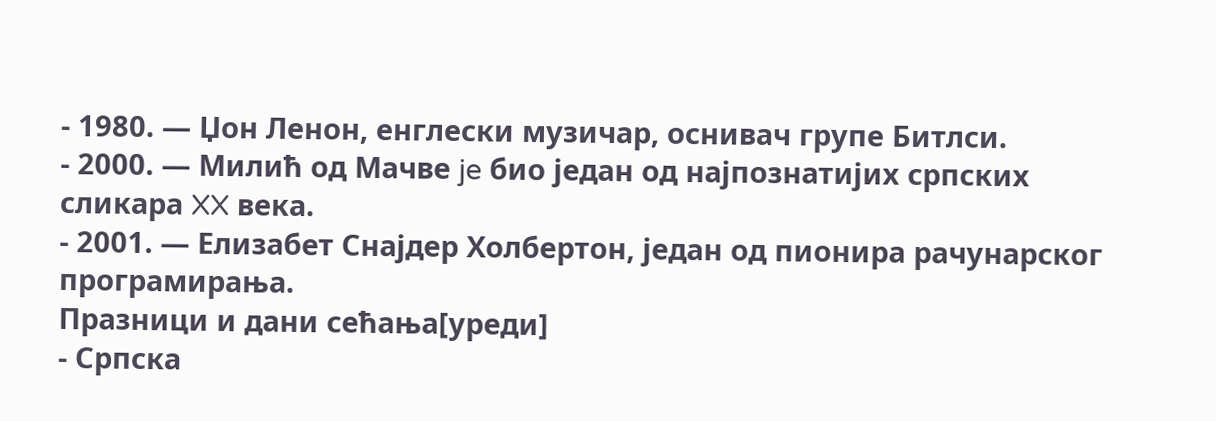- 1980. — Џон Ленон, енглески музичар, оснивач групе Битлси.
- 2000. — Милић од Мачве je био један од најпознатијих српских сликара XX века.
- 2001. — Елизабет Снајдер Холбертон, један од пионира рачунарског програмирања.
Празници и дани сећања[уреди]
- Српска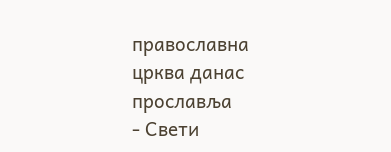православна црква данас прославља
- Свети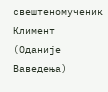свештеномученик Климент (Оданије Ваведења)